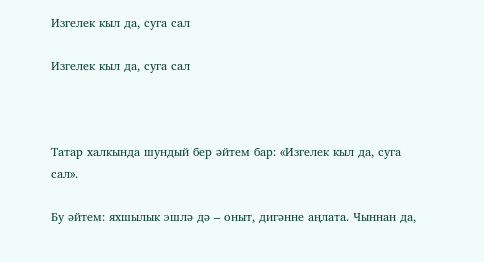Изгелек кыл да, суга сал

Изгелек кыл да, суга сал



Татар халкында шундый бер әйтем бар: «Изгелек кыл да, суга сал».

Бу әйтем: яхшылык эшлә дә – оныт, дигәнне аңлата. Чыннан да,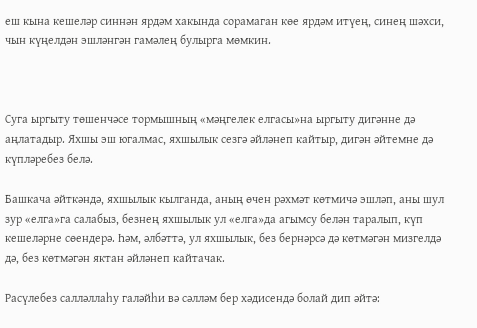еш кына кешеләр синнән ярдәм хакында сорамаган көе ярдәм итүең, синең шәхси, чын күңелдән эшләнгән гамәлең булырга мөмкин.



Суга ыргыту төшенчәсе тормышның «мәңгелек елгасы»на ыргыту дигәнне дә аңлатадыр. Яхшы эш югалмас, яхшылык сезгә әйләнеп кайтыр, дигән әйтемне дә күпләребез белә.

Башкача әйткәндә, яхшылык кылганда, аның өчен рәхмәт көтмичә эшләп, аны шул зур «елга»га салабыз, безнең яхшылык ул «елга»да агымсу белән таралып, күп кешеләрне сөендерә. Һәм, әлбәттә, ул яхшылык, без бернәрсә дә көтмәгән мизгелдә дә, без көтмәгән яктан әйләнеп кайтачак.

Расүлебез салләллаһу галәйһи вә сәлләм бер хәдисендә болай дип әйтә: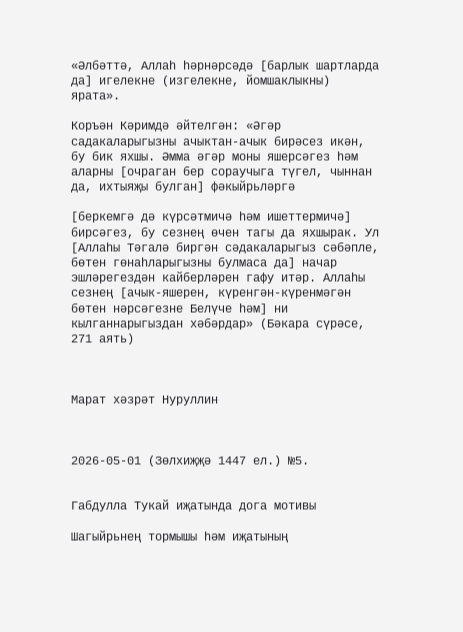«Әлбәттә, Аллаһ һәрнәрсәдә [барлык шартларда да] игелекне (изгелекне, йомшаклыкны) ярата».

Коръән Кәримдә әйтелгән: «Әгәр садакаларыгызны ачыктан-ачык бирәсез икән, бу бик яхшы. Әмма әгәр моны яшерсәгез һәм аларны [очраган бер сораучыга түгел, чыннан да, ихтыяҗы булган] фәкыйрьләргә

[беркемгә дә күрсәтмичә һәм ишеттермичә] бирсәгез, бу сезнең өчен тагы да яхшырак. Ул [Аллаһы Тәгалә биргән сәдакаларыгыз сәбәпле, бөтен гөнаһларыгызны булмаса да] начар эшләрегездән кайберләрен гафу итәр. Аллаһы сезнең [ачык-яшерен, күренгән-күренмәгән бөтен нәрсәгезне Белүче һәм] ни кылганнарыгыздан хәбәрдар» (Бәкара сүрәсе, 271 аять)



Марат хәзрәт Нуруллин



2026-05-01 (Зөлхиҗҗә 1447 ел.) №5.


Габдулла Тукай иҗатында дога мотивы

Шагыйрьнең тормышы һәм иҗатының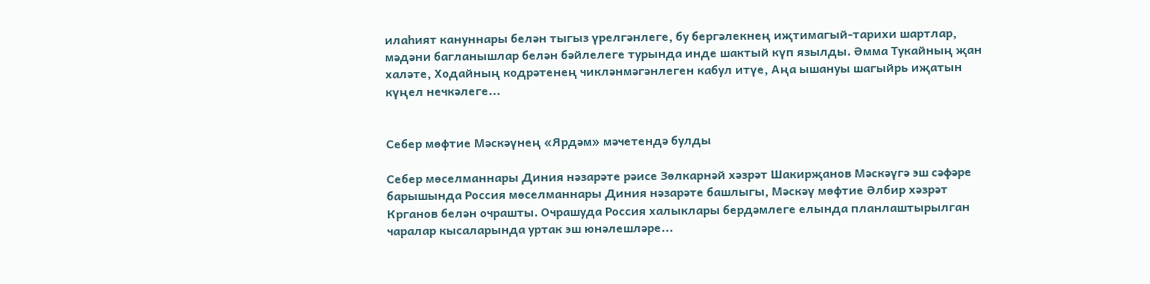илаһият кануннары белән тыгыз үрелгәнлеге, бу бергәлекнең иҗтимагый-тарихи шартлар, мәдәни багланышлар белән бәйлелеге турында инде шактый күп язылды. Әмма Тукайның җан халәте, Ходайның кодрәтенең чикләнмәгәнлеген кабул итүе, Аңа ышануы шагыйрь иҗатын күңел нечкәлеге...


Себер мөфтие Мәскәүнең «Ярдәм» мәчетендә булды

Себер мөселманнары Диния нәзарәте рәисе Зөлкарнәй хәзрәт Шакирҗанов Мәскәүгә эш сәфәре барышында Россия мөселманнары Диния нәзарәте башлыгы, Мәскәү мөфтие Әлбир хәзрәт Крганов белән очрашты. Очрашуда Россия халыклары бердәмлеге елында планлаштырылган чаралар кысаларында уртак эш юнәлешләре...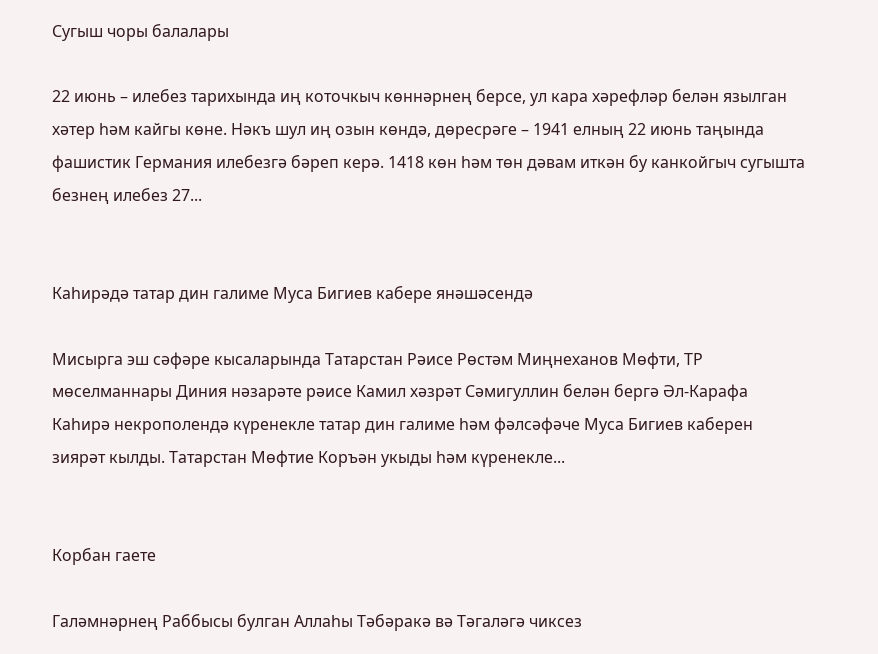Сугыш чоры балалары

22 июнь – илебез тарихында иң коточкыч көннәрнең берсе, ул кара хәрефләр белән язылган хәтер һәм кайгы көне. Нәкъ шул иң озын көндә, дөресрәге – 1941 елның 22 июнь таңында фашистик Германия илебезгә бәреп керә. 1418 көн һәм төн дәвам иткән бу канкойгыч сугышта безнең илебез 27...


Каһирәдә татар дин галиме Муса Бигиев кабере янәшәсендә

Мисырга эш сәфәре кысаларында Татарстан Рәисе Рөстәм Миңнеханов Мөфти, ТР мөселманнары Диния нәзарәте рәисе Камил хәзрәт Сәмигуллин белән бергә Әл-Карафа Каһирә некрополендә күренекле татар дин галиме һәм фәлсәфәче Муса Бигиев каберен зиярәт кылды. Татарстан Мөфтие Коръән укыды һәм күренекле...


Корбан гаете

Галәмнәрнең Раббысы булган Аллаһы Тәбәракә вә Тәгаләгә чиксез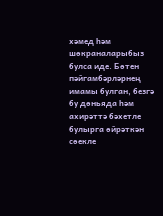хәмед һәм шөкраналарыбыз булса иде. Бөтен пәйгамбәрләрнең имамы булган, безгә бу дөньяда һәм ахирәттә бәхетле булырга өйрәткән сөекле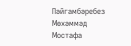Пәйгамбәребез Мөхәммәд Мостафа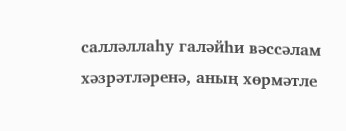салләллаһу галәйһи вәссәлам хәзрәтләренә, аның хөрмәтле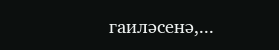гаиләсенә,...